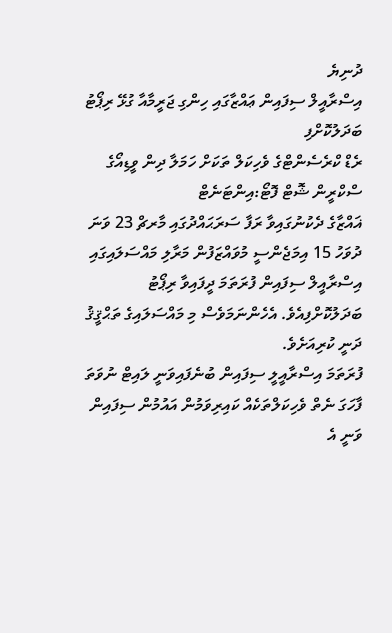ދުނިޔެ
އިސްރާއީލް ސިފައިން ޢައްޒާގައި ހިންގި ޖަރީމާއާ ގުޅޭ ރިޕޯޓު ބަދަލުކޮށްފި
ރެޑް ކްރެސެންޓްގެ ވެހިކަލް ތަކަށް ހަމަލާ ދިން ވީޑިއޯގެ ސްކްރީން ޝޮޓް ފޮޓޯ:އިންޓަނެޓް
ޣައްޒާގެ ދެކުނުގައިވާ ރަފާ ސަރަޙައްދުގައި މާރޗް 23 ވަނަ ދުވަހު 15 އިމަޖެންސީ މުވައްޒަފުން މަރާލި މައްސަލައިގައި އިސްރާއީލް ސިފައިން ފުރަތަމަ ދީފައިވާ ރިޕޯޓު ބަދަލުކޮށްފިއެވެ. އެހެންނަމަވެސް މި މައްސަލައިގެ ތަޙްޤީޤު ދަނީ ކުރިއަށެވެ.
ފުރަތަމަ އިސްރާއީލީ ސިފައިން ބުނެފައިވަނީ ލައިޓް ނުވަތަ ފާހަގަ ނެތް ވެހިކަލްތަކެއް ކައިރިވަމުން އައުމުން ސިފައިން ވަނީ އެ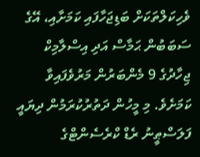ވެހިކަލްތަކަށް ބަޑިޖަހާފައި ކަމަށާއި، އޭގެ ސަބަބުން ޙަމާސް އަދި އިސްލާމިކް ޖިހާދުގެ 9 މެންބަރުން މަރުވެފައިވާ ކަމަށެވެ. މި މީހުން ދަތުރުކުރަމުން ދިޔައީ ފަލަސްޠީނު ރެޑް ކްރެސެންޓްގެ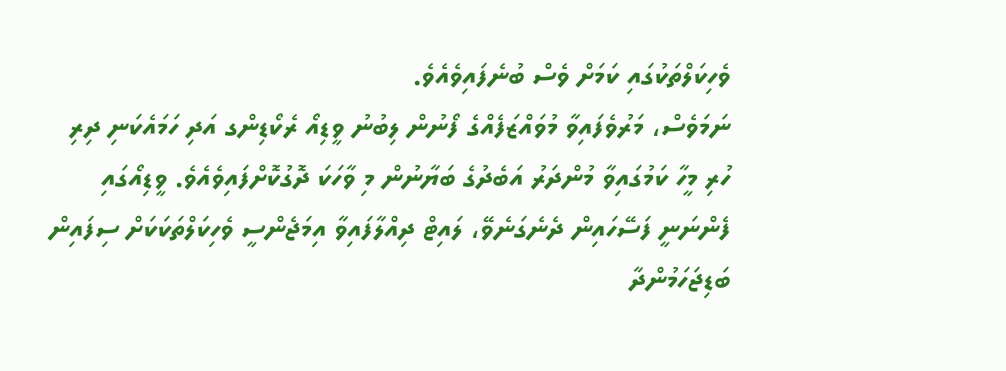ވެހިކަލްތަކުގައި ކަމަށް ވެސް ބުނެފައިވެއެވެ.
ނަމަވެސް، މަރުވެފައިވާ މުވައްޒަފެއްގެ ފޯނުން ލިބުނު ވީޑިއޯ ރެކޯޑިންގ އަދި ހަމައެކަނި ދިރި ހުރި މީހާ ކަމުގައިވާ މުންދަރު އަބެދުގެ ބަޔާނުން މި ވާހަކަ ދޮގުކޮށްފައިވެއެވެ. ވީޑިއޯގައި ފެންނަނީ ފަސޭހައިން ދެނެގަނެވޭ، ލައިޓް ދިއްލާފައިވާ އިމަޖެންސީ ވެހިކަލްތަކަކަށް ސިފައިން ބަޑިޖަހަމުންދާ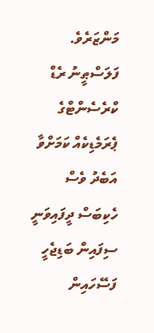މަންޒަރެވެ. ފަލަސްޠީނު ރެޑް ކްރެސެންޓްގެ ޕެރަމެޑިކެއް ކަމަށްވާ އަބެދު ވެސް ހެކިބަސް ދީފައިވަނީ ސިފައިން ބަޑިޖެހީ ފަސޭހައިން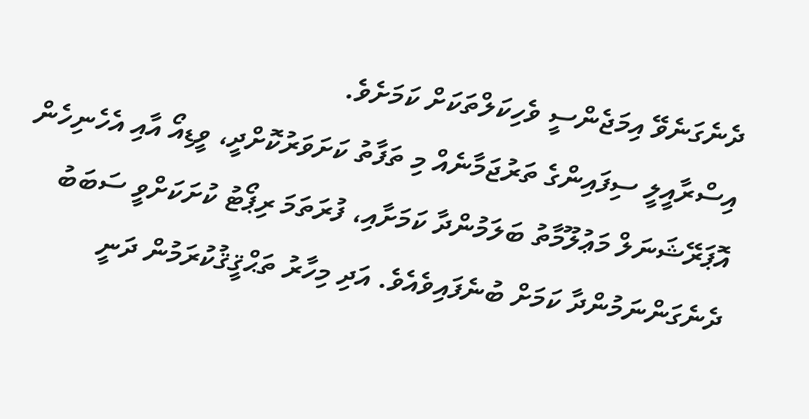ދެނެގަނެވޭ އިމަޖެންސީ ވެހިކަލްތަކަށް ކަމަށެވެ.
އިސްރާއީލީ ސިފައިންގެ ތަރުޖަމާނެއް މި ތަފާތު ކަށަވަރުކޮށްދީ، ވީޑިއޯ އާއި އެހެނިހެން އޮޕަރޭޝަނަލް މަޢުލޫމާތު ބަލަމުންދާ ކަމަށާއި، ފުރަތަމަ ރިޕޯޓު ކުށަކަށްވީ ސަބަބު ދެނެގަންނަމުންދާ ކަމަށް ބުނެފައިވެއެވެ. އަދި މިހާރު ތަޙްޤީޤުކުރަމުން ދަނީ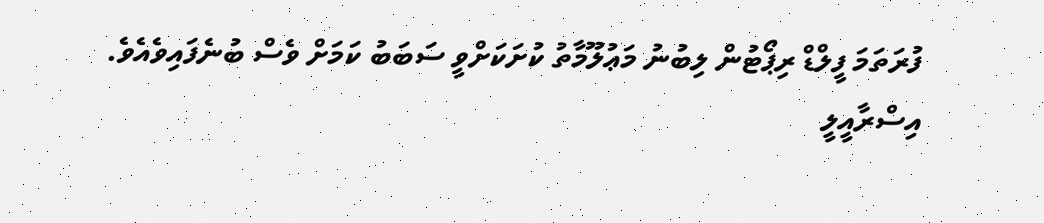ފުރަތަމަ ފީލްޑް ރިޕޯޓުން ލިބުނު މަޢުލޫމާތު ކުށަކަށްވީ ސަބަބު ކަމަށް ވެސް ބުނެފައިވެއެވެ.
އިސްރާއީލީ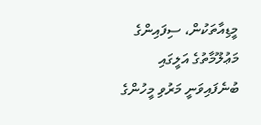މީޑިއާތަކުން، ސިފައިންގެ މަޢުލޫމާތުގެ އަލީގައި ބުނެފައިވަނީ މަރުވި މީހުންގެ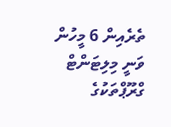ތެރެއިން 6 މީހުން ވަނީ މިލިޓަންޓް ގްރޫޕްތަކުގެ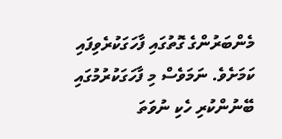މެންބަރުންގެ ގޮތުގައި ފާހަގަކުރެވިފައި ކަމަށެވެ. ނަމަވެސް މި ފާހަގަކުރުމުގައި ބޭނުންކުރި ހެކި ނުވަތަ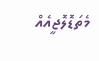މެތަޑޮލޮޖީއެއް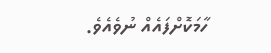ހާމަކޮށްފައެއް ނުވެއެވެ.